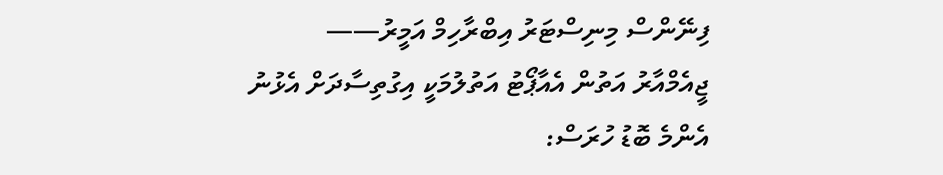ފިނޭންސް މިނިސްޓަރު އިބްރާހިމް އަމީރު——
ޖީއެމްއާރު އަތުން އެއާޕޯޓު އަތުލުމަކީ އިގުތިސާދަށް އެޅުނު އެންމެ ބޮޑު ހުރަސް: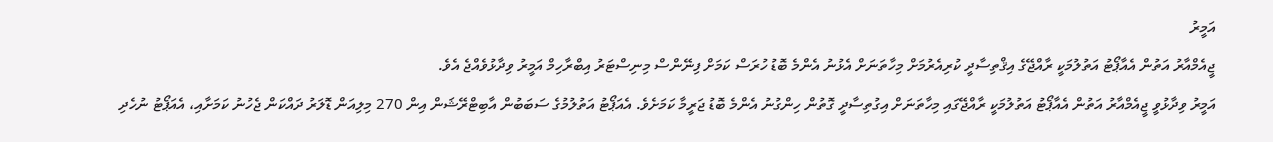އަމީރު
ޖީއެމްއާރު އަތުން އެއާޕޯޓު އަތުލުމަކީ ރާއްޖޭގެ އިޤްތިސާދީ ކުރިއެރުމަށް މިހާތަނަށް އެޅުނު އެންމެ ބޮޑު ހުރަސް ކަމަށް ފިނޭންސް މިނިސްޓަރު އިބްރާހިމް އަމީރު ވިދާޅުވެއްޖެ އެވެ.
އަމީރު ވިދާޅުވީ ޖީއެމްއާރު އަތުން އެއާޕޯޓު އަތުލުމަކީ ރާއްޖޭގައި މިހާތަނަށް އިގުތިސާދީ ގޮތުން ހިންގުނު އެންމެ ބޮޑު ޖަރީމާ ކަމަށެވެ. އެއަޕޯޓު އަތުލުމުގެ ސަބަބުން އާބިޓްރޭޝަން އިން 270 މިލިއަން ޑޮލަރު ދައްކަން ޖެހުނު ކަމަށާއި، އެއަޕޯޓު ނުހެދި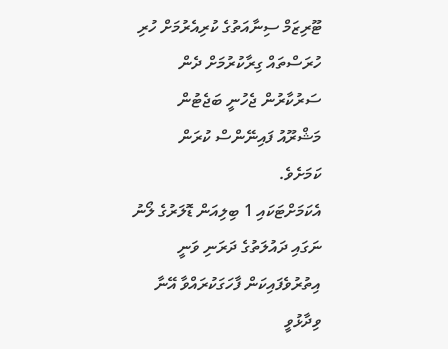ޓޫރިޒަމް ސިނާއަތުގެ ކުރިއެރުމަށް ހުރި ހުރަސްތައް ގިރާކުރުމަށް ދެން ސަރުކާރުން ޖެހުނީ ބަޖެޓުން މަޝްރޫއު ފައިނޭންސް ކުރަން ކަމަށެވެ.
އެކަމަށްޓަކައި 1 ބިލިއަން ޑޮލަރުގެ ލޯނު ނަގައި ދައުލަތުގެ ދަރަނި ވަނީ އިތުރުވެފައިކަން ފާހަގަކުރައްވާ އޭނާ ވިދާޅުވީ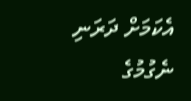އެކަމަށް ދަރަނި ނެގުމުގެ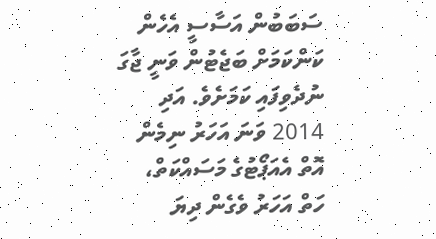ސަބަބުން އަސާސީ އެހެން ކަންކަމަށް ބަޖެޓުން ވަނީ ޖާގަ ނުދެވިފައި ކަމަށެވެ. އަދި 2014 ވަނަ އަހަރު ނިމެން އޮތް އެއަޕޯޓުގެ މަސައްކަތް، ހަތް އަހަރު ވެގެން ދިޔަ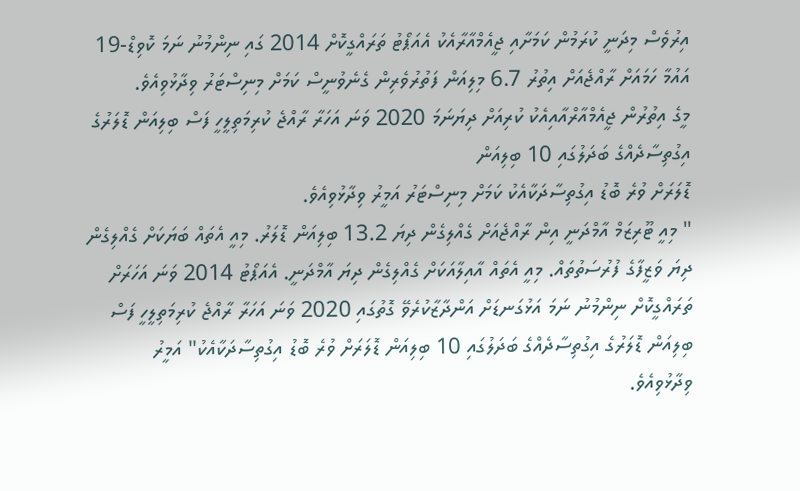އިރުވެސް މިދަނީ ކުރަމުން ކަމަށާއި ޖީއެމްއާރާއެކު އެއަޕޯޓު ތަރައްގީކޮށް 2014 ގައި ނިންމުނު ނަމަ ކޮވިޑް-19 އައުމާ ހަމައަށް ރާއްޖެއަށް އިތުރު 6.7 މިލިއަން ފަތުރުވެރިން ގެނެވުނީސް ކަމަށް މިނިސްޓަރު ވިދާޅުވިއެވެ.
މީގެ އިތުރުން ޖީއެމްއާރްއާއިއެކު ކުރިއަށް ދިޔަނަމަ 2020 ވަނަ އަހަރާ ރާއްޖެ ކުރިމަތިލީހީ ފަސް ބިލިއަން ޑޮލަރުގެ އިގުތިސާދެއްގެ ބަދަލުގައި 10 ބިލިއަން
ޑޮލަރަށް ވުރެ ބޮޑު އިގުތިސާދަކާއެކު ކަމަށް މިނިސްޓަރު އަމީރު ވިދާޅުވިއެވެ.
" މިއީ ޓޫރިޒަމް އާމްދަނީ އިން ރާއްޖެއަށް ގެއްލިގެން ދިޔަ 13.2 ބިލިއަން ޑޮލަރު. މިއީ އެތައް ބަޔަކަށް ގެއްލިގެން ދިޔަ ވަޒީފާގެ ފުރުސަތުތައް. މިއީ އެތައް އާއިލާއަކަށް ގެއްލިގެން ދިޔަ އާމްދަނީ. އެއަޕޯޓު 2014 ވަނަ އަހަރަށް ތަރައްގީކޮށް ނިންމުނު ނަމަ އަޅުގަނޑަށް އަންދާޒާކުރެވޭ ގޮތުގައި 2020 ވަނަ އަހަރާ ރާއްޖެ ކުރިމަތިލީހީ ފަސް ބިލިއަން ޑޮލަރުގެ އިގުތިސާދެއްގެ ބަދަލުގައި 10 ބިލިއަން ޑޮލަރަށް ވުރެ ބޮޑު އިގުތިސާދަކާއެކު" އަމީރު ވިދާޅުވިއެވެ.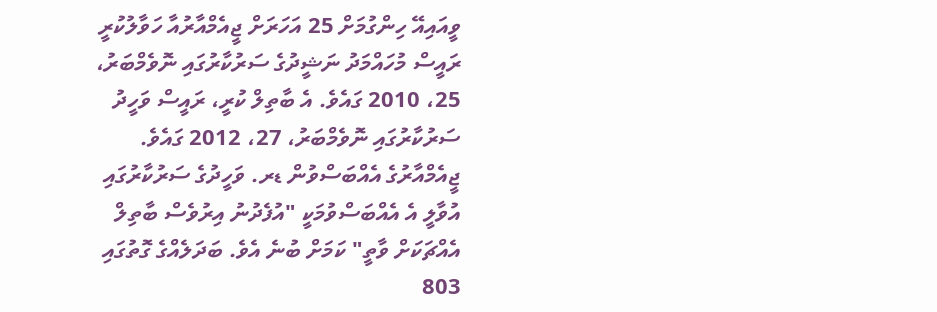ވީއައިއޭ ހިންގުމަށް 25 އަހަރަށް ޖީއެމްއާރުއާ ހަވާލުކުރީ ރައީސް މުހައްމަދު ނަޝީދުގެ ސަރުކާރުގައި ނޮވެމްބަރު، 25، 2010 ގައެވެ. އެ ބާތިލް ކުރީ، ރައީސް ވަހީދު ސަރުކާރުގައި ނޮވެމްބަރު، 27، 2012 ގައެވެ.
ޖީއެމްއާރުގެ އެއްބަސްވުން ޑރ. ވަހީދުގެ ސަރުކާރުގައި އުވާލީ އެ އެއްބަސްވުމަކީ "އުފެދުނު އިރުވެސް ބާތިލް އެއްޗަކަށް ވާތީ" ކަމަށް ބުނެ އެވެ. ބަދަލެއްގެ ގޮތުގައި 803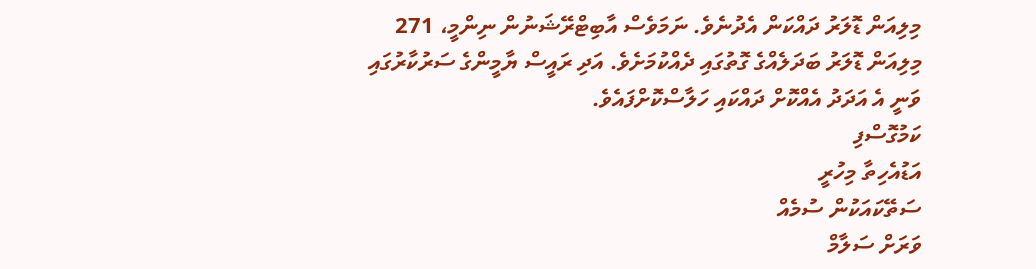މިލިއަން ޑޮލަރު ދައްކަން އެދުނެވެ. ނަމަވެސް އާބިޓްރޭޝަނުން ނިންމީ، 271 މިލިއަން ޑޮލަރު ބަދަލެއްގެ ގޮތުގައި ދެއްކުމަށެވެ. އަދި ރައީސް ޔާމީންގެ ސަރުކާރުގައި ވަނީ އެ އަދަދު އެއްކޮށް ދައްކައި ހަލާސްކޮށްފައެވެ.
ކަމުގޮސްފި
އަޑުއެހިތާ މިހުރީ
ސަތޭކައަކުން ސުމެއް
ވަރަށް ސަލާމް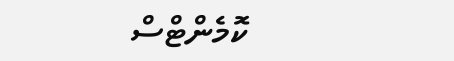ކޮމެންޓްސް